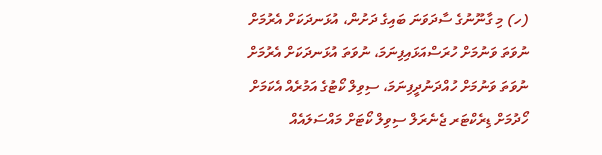(ހ) މި ގާނޫނުގެ ސާދަވަނަ ބައިގެ ދަށުން، އުޅަނދަކަށް އެރުމަށް ނުވަތަ ވަނުމަށް ހުރަސްއަޅައިފިނަމަ، ނުވަތަ އުޅަނދަކަށް އެރުމަށް ނުވަތަ ވަނުމަށް ހުއްދަނުދީފިނަމަ، ސިވިލް ކޯޓުގެ އަމުރެއް އެކަމަށް ހޯދުމަށް ޑިރެކްޓަރ ޖެނެރަލް ސިވިލް ކޯޓަށް މައްސަލައެއް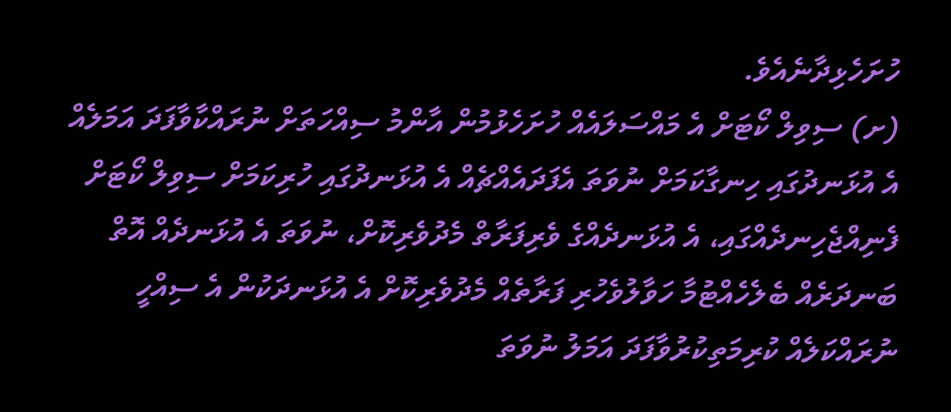ހުށަހެޅިދާނެއެވެ.
(ށ) ސިވިލް ކޯޓަށް އެ މައްސަލައެއް ހުށަހެޅުމުން އާންމު ސިއްހަތަށް ނުރައްކާވާފަދަ އަމަލެއް އެ އުޅަނދުގައި ހިނގާކަމަށް ނުވަތަ އެފަދައެއްޗެއް އެ އުޅަނދުގައި ހުރިކަމަށް ސިވިލް ކޯޓަށް ފެނިއްޖެހިނދެއްގައި، އެ އުޅަނދެއްގެ ވެރިފަރާތް މެދުވެރިކޮށް، ނުވަތަ އެ އުޅަނދެއް އޮތް ބަނދަރެއް ބެލެހެއްޓުމާ ހަވާލުވެހުރި ފަރާތެއް މެދުވެރިކޮށް އެ އުޅަނދަކުން އެ ސިއްހީ ނުރައްކަލެއް ކުރިމަތިކުރުވާފަދަ އަމަލު ނުވަތަ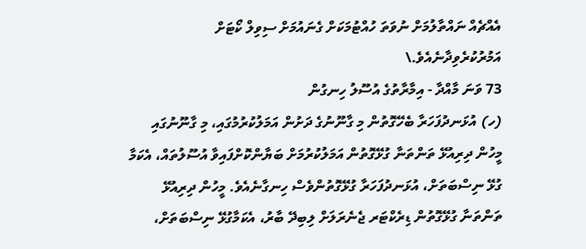އެއްޗެއް ނައްތާލުމަށް ނުވަތަ ހުއްޓުމަކަށް ގެނައުމަށް ސިވިލް ކޯޓަށް އަމުރުކުރެވިދާނެއެވެ.\
73 ވަނަ މާއްދާ - އިމާރާތުގެ އުސޫލު ހިނގުން
(ހ) އުޅަނދުފަހަރާ ބެހޭގޮތުން މި ގާނޫނުގެ ދަށުން އަމަލުކުރުމުގައި، މި ގާނޫނުގައި މީހުން ދިރިއުޅޭ ތަންތަނާ ގުޅޭގޮތުން އަމަލުކުރުމަށް ބަޔާންކޮށްފައިވާ އުސޫލުތައް، އެކަމާ ގުޅޭ ނިސްބަތަށް، އުޅަނދުފަހަރާ ގުޅޭގޮތުންވެސް ހިނގާނެއެވެ. މީހުން ދިރިއުޅޭ ތަންތަނާ ގުޅޭގޮތުން ޑިރެކްޓަރ ޖެނެރަލަށް ލިބިދޭ ބާރު، އެކަމާގުޅޭ ނިސްބަތަށް،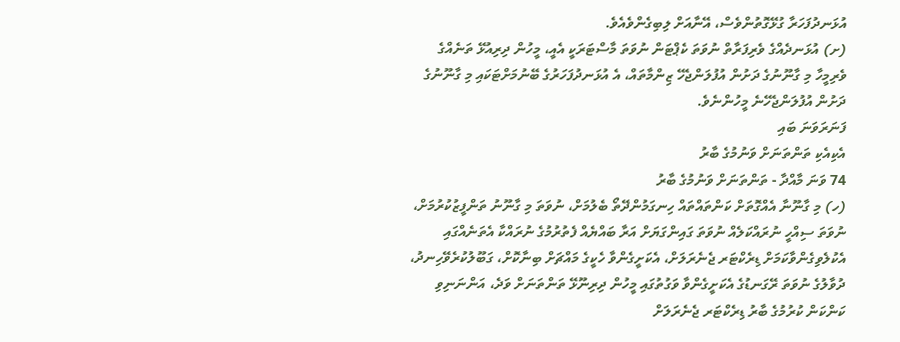އުޅަނދުފަހަރާ ގުޅޭގޮތުންވެސް، އޭނާއަށް ލިބިގެންވެއެވެ.
(ށ) އުޅަނދެއްގެ ވެރިފަރާތް ނުވަތަ ކެޕްޓަން ނުވަތަ މާސްޓަރަކީ އެއީ، މީހުން ދިރިއުޅޭ ތަނެއްގެ ވެރިމީހާ މި ގާނޫނުގެ ދަށުން އުފުލަންޖެހޭ ޒިންމާތައް، އެ އުޅަނދުފަހަރުގެ ބޭނުމަށްޓަކައި މި ގާނޫނުގެ ދަށުން އުފުލަންޖެހޭނެ މީހުންނެވެ.
ފަނަރަވަނަ ބައި
އެކިއެކި ތަންތަނަށް ވަނުމުގެ ބާރު
74 ވަނަ މާއްދާ - ތަންތަނަށް ވަނުމުގެ ބާރު
(ހ) މި ގާނޫނާ އެއްގޮތަށް ކަންތައްތައް ހިނގަމުންދޭތޯ ބެލުމަށް، ނުވަތަ މި ގާނޫނު ތަންފީޒުކުރުމަށް، ނުވަތަ ސިއްހީ ނުރައްކަލެއް ނުވަތަ ގައިންގަޔަށް އަރާ ބައްޔެއް ފެތުރުމުގެ ނުރައްކާ އެތަނެއްގައި އެކުލެވިގެންވާކަމަށް ޑިރެކްޓަރ ޖެނެރަލަށް، އެކަށީގެންވާ ހެކީގެ މައްޗަށް ބިނާކޮށް، ގަބޫލުކުރެވޭހިނދު، ދުވާލުގެ ނުވަތަ ރޭގަނޑުގެ އެކަށީގެންވާ ވަގުތުގައި މީހުން ދިރިނޫޅޭ ތަންތަނަށް ވަދެ، އަންނަނިވި ކަންކަން ކުރުމުގެ ބާރު ޑިރެކްޓަރ ޖެނެރަލަށް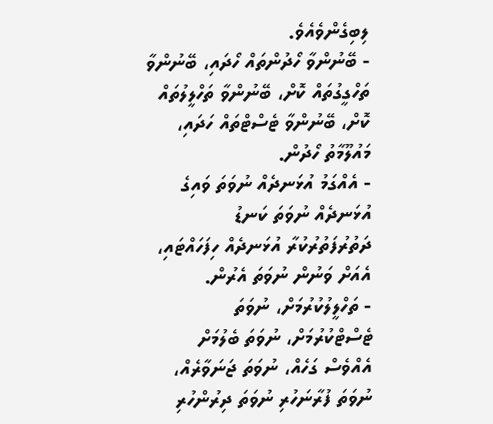ލިބިގެންވެއެވެ.
- ބޭނުންވާ ހޯދުންތައް ހޯދައި، ބޭނުންވާ ތަހްގީގުތައް ކޮށް، ބޭނުންވާ ތަހްލީލުތައް ކޮށް، ބޭނުންވާ ޓެސްޓްތައް ހަދައި، މައުލޫމާތު ހޯދުން.
- އެއްގަމު އުޅަނދެއް ނުވަތަ ވައިގެ އުޅަނދެއް ނުވަތަ ކަނޑު ދަތުރުފަތުރުކުރާ އުޅަނދެއް ހިފަހައްޓައި، އެއަށް ވަނުން ނުވަތަ އެރުން.
- ތަހްލީލުކުރުމަށް، ނުވަތަ ޓެސްޓްކުރުމަށް، ނުވަތަ ބެލުމަށް އެއްވެސް ގަހެއް، ނުވަތަ ޖަނަވާރެއް، ނުވަތަ ފުރާނަހުރި ނުވަތަ ދިރުންހުރި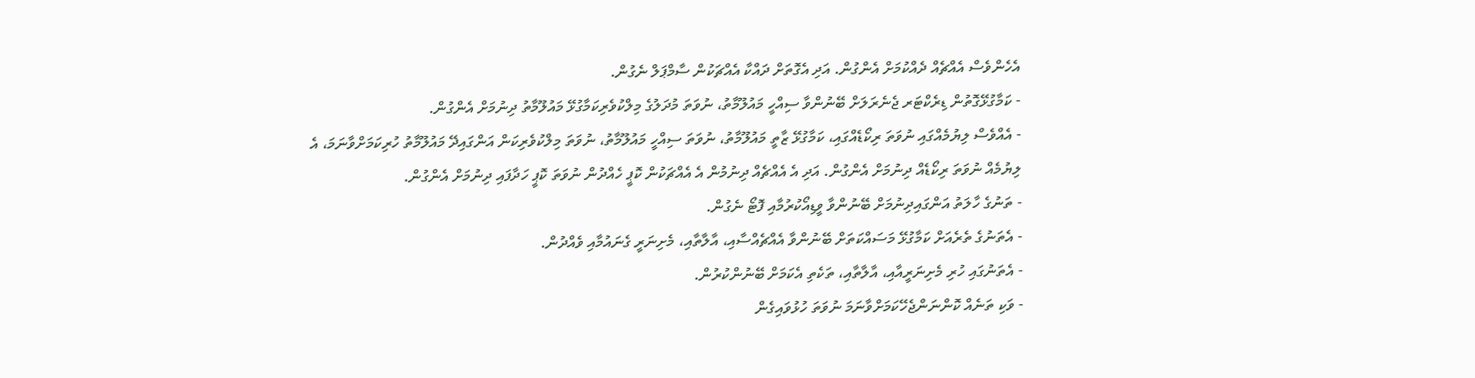އެހެންވެސް އެއްޗެއް ދެއްކުމަށް އެންގުން. އަދި އެގޮތަށް ދައްކާ އެއްޗަކުން ސާމްޕަލް ނެގުން.
- ކަމާގުޅޭގޮތުން ޑިރެކްޓަރ ޖެނެރަލަށް ބޭނުންވާ ސިއްހީ މައުލޫމާތު، ނުވަތަ މުދަލުގެ މިލްކުވެރިކަމާގުޅޭ މައުލޫމާތު ދިނުމަށް އެންގުން.
- އެއްވެސް ލިޔުމެއްގައި ނުވަތަ ރިކޯޑެއްގައި، ކަމާގުޅޭ ޒާތީ މައުލޫމާތު، ނުވަތަ ސިއްހީ މައުލޫމާތު، ނުވަތަ މިލްކުވެރިކަން އަންގައިދޭ މައުލޫމާތު ހުރިކަމަށްވާނަމަ، އެ ލިޔުމެއް ނުވަތަ ރިކޯޑެއް ދިނުމަށް އެންގުން. އަދި އެ އެއްޗެއް ދިނުމުން އެ އެއްޗަކުން ކޮޕީ ހެއްދުން ނުވަތަ ކޮޕީ ހަދާފައި ދިނުމަށް އެންގުން.
- ތަނުގެ ހާލަތު އަންގައިދިނުމަށް ބޭނުންވާ ވީޑިއޯކުރުމާއި ފޮޓޯ ނެގުން.
- އެތަނުގެ ތެރެއަށް ކަމާގުޅޭ މަސައްކަތަށް ބޭނުންވާ އެއްޗެއްސާއި، އާލާތާއި، މެށިނަރީ ގެނައުމާއި ވެއްދުން.
- އެތަނުގައި ހުރި މެށިނަރީއާއި، އާލާތާއި، ތަކެތި އެކަމަށް ބޭނުންކުރުން.
- ވަކި ތަނެއް ކޮންނަންޖެހޭކަމަށްވާނަމަ ނުވަތަ ހުޅުވައިގެން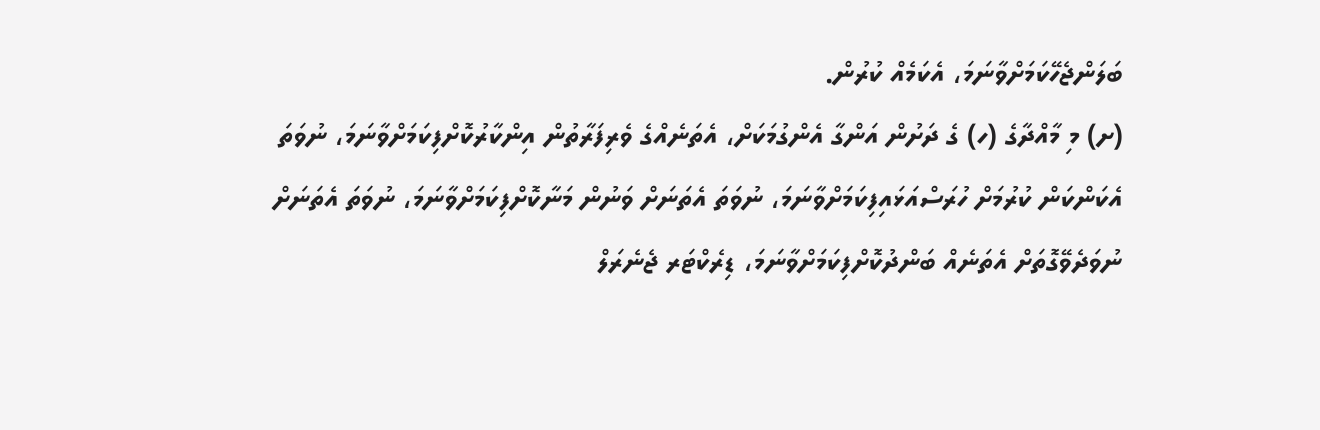ބަލަންޖެހޭކަމަށްވާނަމަ، އެކަމެއް ކުރުން.
(ށ) މި މާއްދާގެ (ހ) ގެ ދަށުން އަންގާ އެންގުމަކަށް، އެތަނެއްގެ ވެރިފަރާތުން އިންކާރުކޮށްފިކަމަށްވާނަމަ، ނުވަތަ އެކަންކަން ކުރުމަށް ހުރަސްއަޅައިފިކަމަށްވާނަމަ، ނުވަތަ އެތަނަށް ވަނުން މަނާކޮށްފިކަމަށްވާނަމަ، ނުވަތަ އެތަނަށް ނުވަދެވޭގޮތަށް އެތަނެއް ބަންދުކޮށްފިކަމަށްވާނަމަ، ޑިރެކްޓަރ ޖެނެރަލް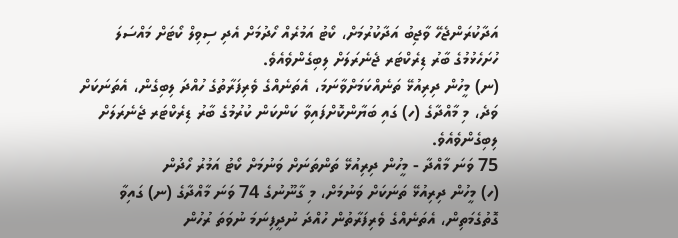އަދާކުރަންޖެހޭ ވާޖިބު އަދާކުރުމަށް، ކޯޓު އަމުރެއް ހޯދުމަށް އެދި ސިވިލް ކޯޓަށް މައްސަލަ ހުށަހެޅުމުގެ ބާރު ޑިރެކްޓަރ ޖެނެރަލަށް ލިބިގެންވެއެވެ.
(ނ) މީހުން ދިރިއުޅޭ ތަނެއްކަމަށްވާނަމަ، އެތަނެއްގެ ވެރިފަރާތުގެ ހުއްދަ ލިބިގެން، އެތަނަކަށް ވަދެ، މި މާއްދާގެ (ހ) ގައި ބަޔާންކޮށްފައިވާ ކަންކަން ކުރުމުގެ ބާރު ޑިރެކްޓަރ ޖެނެރަލަށް ލިބިގެންވެއެވެ.
75 ވަނަ މާއްދާ - މީހުން ދިރިއުޅޭ ތަންތަނަށް ވަނުމަށް ކޯޓު އަމުރު ހޯދުން
(ހ) މީހުން ދިރިއުޅޭ ތަނަކަށް ވަނުމަށް، މި ގާނޫނުގެ 74 ވަނަ މާއްދާގެ (ނ) ގައިވާ ގޮތުގެމަތިން، އެތަނެއްގެ ވެރިފަރާތުން ހުއްދަ ނުދީފިނަމަ ނުވަތަ ރުހުން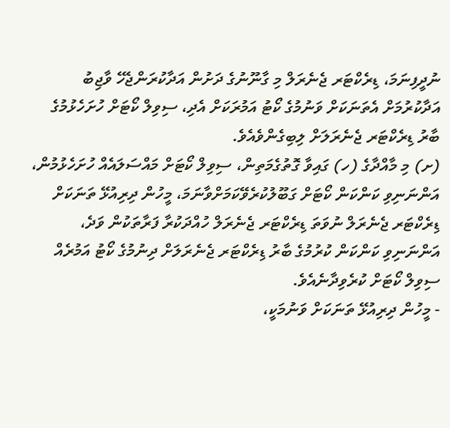ނުދީފިނަމަ، ޑިރެކްޓަރ ޖެނެރަލް މި ގާނޫނުގެ ދަށުން އަދާކުރަންޖެހޭ ވާޖިބު އަދާކުރުމަށް އެތަނަކަށް ވަނުމުގެ ކޯޓު އަމުރަކަށް އެދި، ސިވިލް ކޯޓަށް ހުށަހެޅުމުގެ ބާރު ޑިރެކްޓަރ ޖެނެރަލަށް ލިބިގެންވެއެވެ.
(ށ) މި މާއްދާގެ (ހ) ގައިވާ ގޮތުގެމަތިން، ސިވިލް ކޯޓަށް މައްސަލައެއް ހުށަހެޅުމުން، އަންނަނިވި ކަންކަން ކޯޓަށް ގަބޫލުކުރެވޭކަމަށްވާނަމަ، މީހުން ދިރިއުޅޭ ތަނަކަށް ޑިރެކްޓަރ ޖެނެރަލް ނުވަތަ ޑިރެކްޓަރ ޖެނެރަލް ހުއްދަކުރާ ފަރާތަކުން ވަދެ، އަންނަނިވި ކަންކަން ކުރުމުގެ ބާރު ޑިރެކްޓަރ ޖެނެރަލަށް ދިނުމުގެ ކޯޓު އަމުރެއް ސިވިލް ކޯޓަށް ކުރެވިދާނެއެވެ.
- މީހުން ދިރިއުޅޭ ތަނަކަށް ވަނުމަކީ،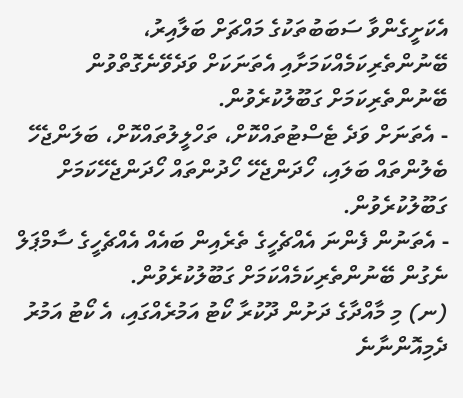އެކަށީގެންވާ ސަބަބުތަކުގެ މައްޗަށް ބަލާއިރު، ބޭނުންތެރިކަމެއްކަމަށާއި އެތަނަކަށް ވަދެވޭނެގޮތްވުން ބޭނުންތެރިކަމަށް ގަބޫލުކުރެވުން.
- އެތަނަށް ވަދެ ޓެސްޓުތައްކޮށް، ތަހްލީލުތައްކޮށް، ބަލަންޖެހޭ ބެލުންތައް ބަލައި، ހޯދަންޖެހޭ ހޯދުންތައް ހޯދަންޖެހޭކަމަށް ގަބޫލުކުރެވުން.
- އެތަނުން ފެންނަ އެއްޗެހީގެ ތެރެއިން ބައެއް އެއްޗެހީގެ ސާމްޕަލް ނެގުން ބޭނުންތެރިކަމެއްކަމަށް ގަބޫލުކުރެވުން.
(ނ) މި މާއްދާގެ ދަށުން ދޫކުރާ ކޯޓު އަމުރެއްގައި، އެ ކޯޓު އަމުރު ދެމިއޮންނާނެ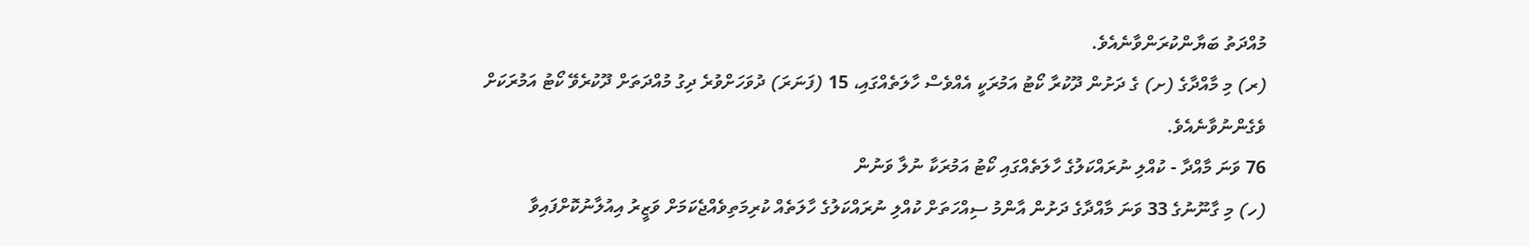މުއްދަތު ބަޔާންކުރަންވާނެއެވެ.
(ރ) މި މާއްދާގެ (ށ) ގެ ދަށުން ދޫކުރާ ކޯޓު އަމުރަކީ އެއްވެސް ހާލަތެއްގައި، 15 (ފަނަރަ) ދުވަހަށްވުރެ ދިގު މުއްދަތަށް ދޫކުރެވޭ ކޯޓު އަމުރަކަށް ވެގެންނުވާނެއެވެ.
76 ވަނަ މާއްދާ - ކުއްލި ނުރައްކަލުގެ ހާލަތެއްގައި ކޯޓު އަމުރަކާ ނުލާ ވަނުން
(ހ) މި ގާނޫނުގެ 33 ވަނަ މާއްދާގެ ދަށުން އާންމު ސިއްހަތަށް ކުއްލި ނުރައްކަލުގެ ހާލަތެއް ކުރިމަތިވެއްޖެކަމަށް ވަޒީރު އިއުލާނުކޮށްފައިވާ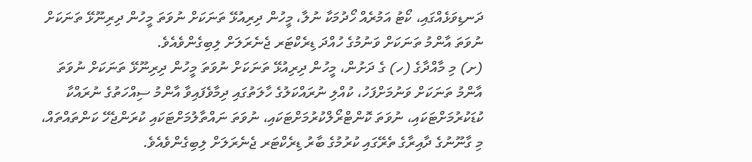ދަނޑިވަޅެއްގައި، ކޯޓު އަމުރެއް ހޯދުމަކާ ނުލާ، މީހުން ދިރިއުޅޭ ތަނަކަށް ނުވަތަ މީހުން ދިރިނޫޅޭ ތަނަކަށް ނުވަތަ އާންމު ތަނަކަށް ވަނުމުގެ ހުއްދަ ޑިރެކްޓަރ ޖެނެރަލަށް ލިބިގެންވެއެވެ.
(ށ) މި މާއްދާގެ (ހ) ގެ ދަށުން، މީހުން ދިރިއުޅޭ ތަނަކަށް ނުވަތަ މީހުން ދިރިނޫޅޭ ތަނަކަށް ނުވަތަ އާންމު ތަނަކަށް ވަނުމަށްފަހު، ކުއްލި ނުރައްކަލުގެ ހާލަތުގައި ދިމާވެފައިވާ އާންމު ސިއްހަތުގެ ނުރައްކާ ކުޑަކުރުމަށްޓަކައި، ނުވަތަ ކޮންޓްރޯލްކުރުމަށްޓަކައި، ނުވަތަ ނައްތާލުމަށްޓަކައި ކުރަންޖެހޭ ކަންތައްތައް، މި ގާނޫނުގެ ދާއިރާގެ ތެރޭގައި ކުރުމުގެ ބާރު ޑިރެކްޓަރ ޖެނެރަލަށް ލިބިގެންވެއެވެ.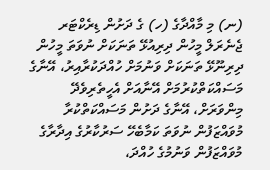(ނ) މި މާއްދާގެ (ހ) ގެ ދަށުން ޑިރެކްޓަރ ޖެނެރަލް މީހުން ދިރިއުޅޭ ތަނަކަށް ނުވަތަ މީހުން ދިރިނޫޅޭ ތަނަކަށް ވަނުމަށް ހުއްދަކުރާއިރު، އޭނާގެ މަސައްކަތްކުރުމަށް އޭނާއަށް އެހީތެރިވެދޭ މިންވަރަށް، އޭނާގެ ދަށުން މަސައްކަތްކުރާ މުވައްޒަފުން ނުވަތަ ކަމާބެހޭ ސަރުކާރުގެ އިދާރާގެ މުވައްޒަފުން ވަނުމުގެ ހުއްދަ،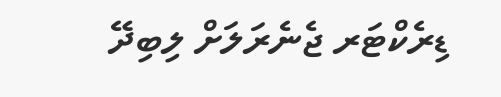ޑިރެކްޓަރ ޖެނެރަލަށް ލިބިދޭ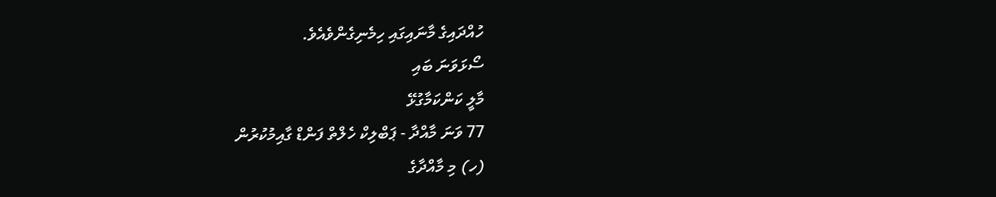ހުއްދައިގެ މާނައިގައި ހިމެނިގެންވެއެވެ.
ސޯޅަވަނަ ބައި
މާލީ ކަންކަމާގުޅޭ
77 ވަނަ މާއްދާ - ޕަބްލިކް ހެލްތް ފަންޑް ގާއިމުކުރުން
(ހ) މި މާއްދާގެ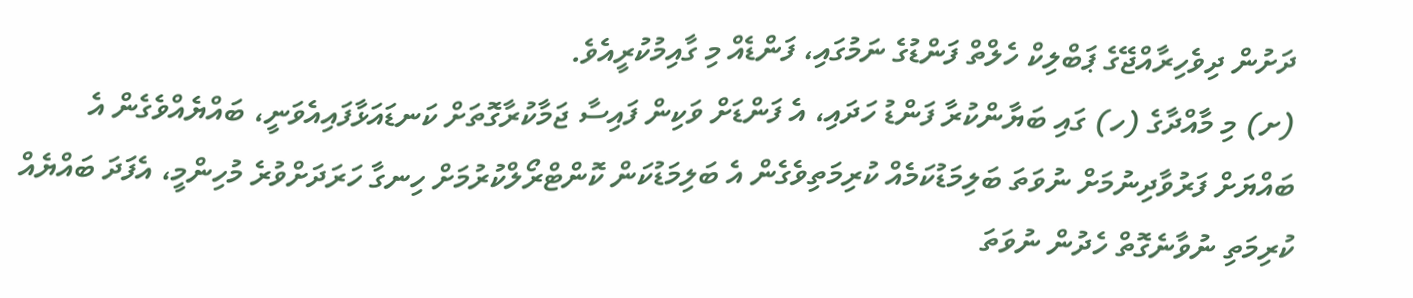ދަށުން ދިވެހިރާއްޖޭގެ ޕަބްލިކް ހެލްތް ފަންޑުގެ ނަމުގައި، ފަންޑެއް މި ގާއިމުކުރީއެވެ.
(ށ) މި މާއްދާގެ (ހ) ގައި ބަޔާންކުރާ ފަންޑު ހަދައި، އެ ފަންޑަށް ވަކިން ފައިސާ ޖަމާކުރާގޮތަށް ކަނޑައަޅާފައިއެވަނީ، ބައްޔެއްވެގެން އެ ބައްޔަށް ފަރުވާދިނުމަށް ނުވަތަ ބަލިމަޑުކަމެއް ކުރިމަތިވެގެން އެ ބަލިމަޑުކަން ކޮންޓްރޯލްކުރުމަށް ހިނގާ ހަރަދަށްވުރެ މުހިންމީ، އެފަދަ ބައްޔެއް ކުރިމަތި ނުވާނެގޮތް ހެދުން ނުވަތަ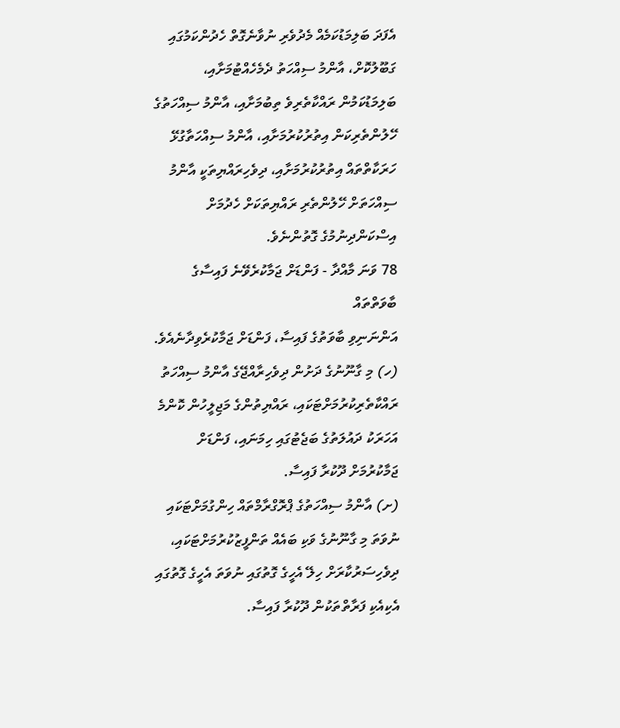އެފަދަ ބަލިމަޑުކަމެއް މެދުވެރި ނުވާނެގޮތް ހެދުންކަމުގައި ގަބޫލުކޮށް، އާންމު ސިއްހަތު ދެމެހެއްޓުމަށާއި، ބަލިމަޑުކަމުން ރައްކާތެރިވެ ތިބުމަށާއި، އާންމު ސިއްހަތުގެ ހޭލުންތެރިކަން އިތުރުކުރުމަށާއި، އާންމު ސިއްހަތާގުޅޭ ހަރަކާތްތައް އިތުރުކުރުމަށާއި، ދިވެހިރައްޔިތަކީ އާންމު ސިއްހަތަށް ހޭލުންތެރި ރައްޔިތަކަށް ހެދުމަށް އިސްކަންދިނުމުގެ ގޮތުންނެވެ.
78 ވަނަ މާއްދާ - ފަންޑަށް ޖަމާކުރެވޭނެ ފައިސާގެ ބާވަތްތައް
އަންނަނިވި ބާވަތުގެ ފައިސާ، ފަންޑަށް ޖަމާކުރެވިދާނެއެވެ.
(ހ) މި ގާނޫނުގެ ދަށުން ދިވެހިރާއްޖޭގެ އާންމު ސިއްހަތު ރައްކާތެރިކުރުމަށްޓަކައި، ރައްޔިތުންގެ މަޖިލީހުން ކޮންމެ އަހަރަކު ދައުލަތުގެ ބަޖެޓުގައި ހިމަނައި، ފަންޑަށް ޖަމާކުރުމަށް ދޫކުރާ ފައިސާ.
(ށ) އާންމު ސިއްހަތުގެ ޕްރޮގްރާމްތައް ހިންގުމަށްޓަކައި ނުވަތަ މި ގާނޫނުގެ ވަކި ބައެއް ތަންފީޒުކުރުމަށްޓަކައި، ދިވެހިސަރުކާރަށް ހިލޭ އެހީގެ ގޮތުގައި ނުވަތަ އެހީގެ ގޮތުގައި އެކިއެކި ފަރާތްތަކުން ދޫކުރާ ފައިސާ.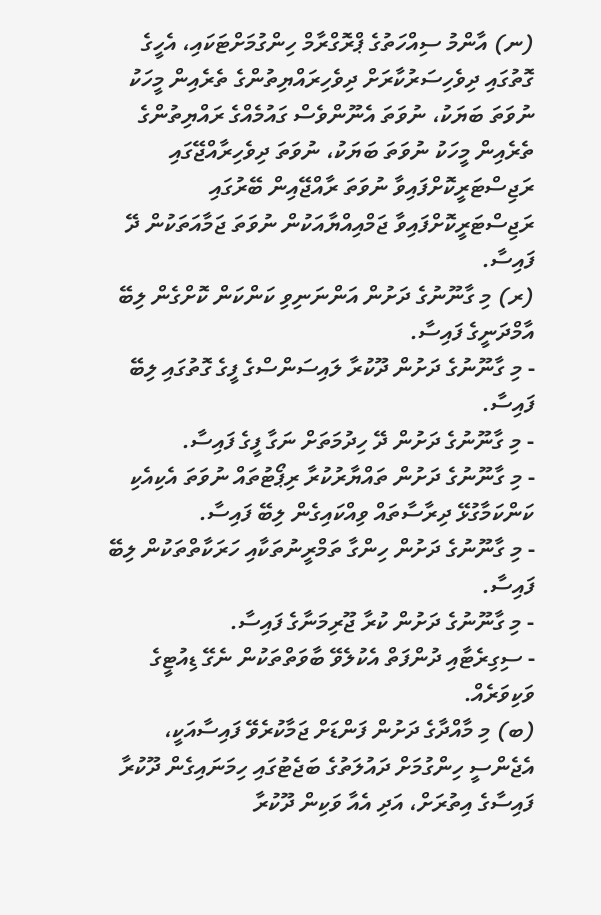(ނ) އާންމު ސިއްހަތުގެ ޕްރޮގްރާމް ހިންގުމަށްޓަކައި، އެހީގެ ގޮތުގައި ދިވެހިސަރުކާރަށް ދިވެހިރައްޔިތުންގެ ތެރެއިން މީހަކު ނުވަތަ ބަޔަކު، ނުވަތަ އެނޫންވެސް ގައުމެއްގެ ރައްޔިތުންގެ ތެރެއިން މީހަކު ނުވަތަ ބަޔަކު، ނުވަތަ ދިވެހިރާއްޖޭގައި ރަޖިސްޓަރީކޮށްފައިވާ ނުވަތަ ރާއްޖޭއިން ބޭރުގައި ރަޖިސްޓަރީކޮށްފައިވާ ޖަމްއިއްޔާއަކުން ނުވަތަ ޖަމާއަތަކުން ދޭ ފައިސާ.
(ރ) މި ގާނޫނުގެ ދަށުން އަންނަނިވި ކަންކަން ކޮށްގެން ލިބޭ އާމްދަނީގެ ފައިސާ.
- މި ގާނޫނުގެ ދަށުން ދޫކުރާ ލައިސަންސްގެ ފީގެ ގޮތުގައި ލިބޭ ފައިސާ.
- މި ގާނޫނުގެ ދަށުން ދޭ ހިދުމަތަށް ނަގާ ފީގެ ފައިސާ.
- މި ގާނޫނުގެ ދަށުން ތައްޔާރުކުރާ ރިޕޯޓުތައް ނުވަތަ އެކިއެކި ކަންކަމާގުޅޭ ދިރާސާތައް ވިއްކައިގެން ލިބޭ ފައިސާ.
- މި ގާނޫނުގެ ދަށުން ހިންގާ ތަމްރީނުތަކާއި ހަރަކާތްތަކުން ލިބޭ ފައިސާ.
- މި ގާނޫނުގެ ދަށުން ކުރާ ޖޫރިމަނާގެ ފައިސާ.
- ސިގިރެޓާއި ދުންފަތް އެކުލެވޭ ބާވަތްތަކުން ނެގޭ ޑިއުޓީގެ ވަކިވަރެއް.
(ބ) މި މާއްދާގެ ދަށުން ފަންޑަށް ޖަމާކުރެވޭ ފައިސާއަކީ، އެޖެންސީ ހިންގުމަށް ދައުލަތުގެ ބަޖެޓުގައި ހިމަނައިގެން ދޫކުރާ ފައިސާގެ އިތުރަށް، އަދި އެއާ ވަކިން ދޫކުރާ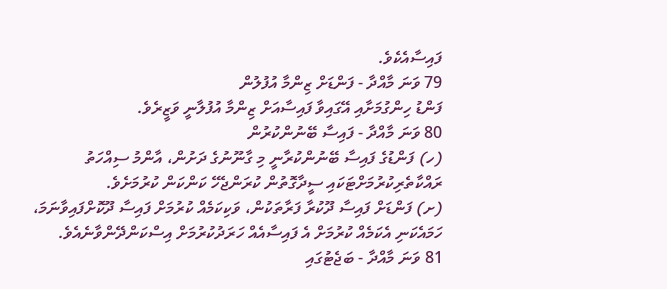ފައިސާއެކެވެ.
79 ވަނަ މާއްދާ - ފަންޑަށް ޒިންމާ އުފުލުން
ފަންޑު ހިންގުމަށާއި އޭގައިވާ ފައިސާއަށް ޒިންމާ އުފުލާނީ ވަޒީރެވެ.
80 ވަނަ މާއްދާ - ފައިސާ ބޭނުންކުރުން
(ހ) ފަންޑުގެ ފައިސާ ބޭނުންކުރާނީ މި ގާނޫނުގެ ދަށުން، އާންމު ސިއްހަތު ރައްކާތެރިކުރުމަށްޓަކައި ސީދާގޮތުން ކުރަންޖެހޭ ކަންކަން ކުރުމަށެވެ.
(ށ) ފަންޑަށް ފައިސާ ދޫކުރާ ފަރާތަކުން، ވަކިކަމެއް ކުރުމަށް ފައިސާ ދޫކޮށްފައިވާނަމަ، ހަމައެކަނި އެކަމެއް ކުރުމަށް އެ ފައިސާއެއް ހަރަދުކުރުމަށް އިސްކަންދޭންވާނެއެވެ.
81 ވަނަ މާއްދާ - ބަޖެޓުގައި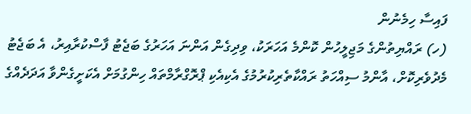ފައިސާ ހިމެނުން
(ހ) ރައްޔިތުންގެ މަޖިލީހުން ކޮންމެ އަހަރަކު، ވިދިގެން އަންނަ އަހަރުގެ ބަޖެޓު ފާސްކުރާއިރު، އެ ބަޖެޓު މެދުވެރިކޮށް، އާންމު ސިއްހަތު ރައްކާތެރިކުރުމުގެ އެކިއެކި ޕްރޮގްރާމްތައް ހިންގުމަށް އެކަށީގެންވާ އަދަދެއްގެ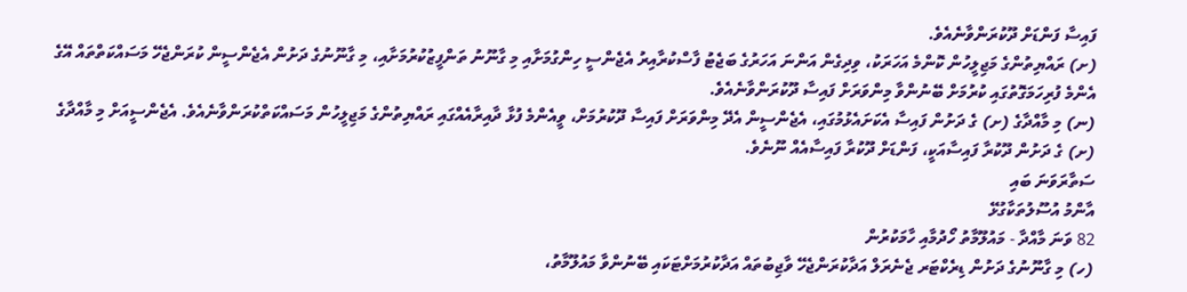ފައިސާ ފަންޑަށް ދޫކުރަންވާނެއެވެ.
(ށ) ރައްޔިތުންގެ މަޖިލީހުން ކޮންމެ އަހަރަކު، ވިދިގެން އަންނަ އަހަރުގެ ބަޖެޓު ފާސްކުރާއިރު އެޖެންސީ ހިންގުމަށާއި މި ގާނޫނު ތަންފީޒުކުރުމަށާއި، މި ގާނޫނުގެ ދަށުން އެޖެންސީން ކުރަންޖެހޭ މަސައްކަތްތައް އޭގެ އެންމެ ފުރިހަމަގޮތުގައި ކުރުމަށް ބޭނުންވާ މިންވަރަށް ފައިސާ ދޫކުރަންވާނެއެވެ.
(ނ) މި މާއްދާގެ (ށ) ގެ ދަށުން ފައިސާ އެކަށައެޅުމުގައި، އެޖެންސީން އެދޭ މިންވަރަށް ފައިސާ ދޫކުރުމަށް، ވީއެންމެ ފުޅާ ދާއިރާއެއްގައި ރައްޔިތުންގެ މަޖިލީހުން މަސައްކަތްކުރަންވާނެއެވެ. އެޖެންސީއަށް މި މާއްދާގެ (ށ) ގެ ދަށުން ދޫކުރާ ފައިސާއަކީ، ފަންޑަށް ދޫކުރާ ފައިސާއެއް ނޫނެވެ.
ސަތާރަވަނަ ބައި
އާންމު އުސޫލުތަކާގުޅޭ
82 ވަނަ މާއްދާ - މައުލޫމާތު ހޯދުމާއި ހާމަކުރުން
(ހ) މި ގާނޫނުގެ ދަށުން ޑިރެކްޓަރ ޖެނެރަލް އަދާކުރަންޖެހޭ ވާޖިބުތައް އަދާކުރުމަށްޓަކައި ބޭނުންވާ މައުލޫމާތު،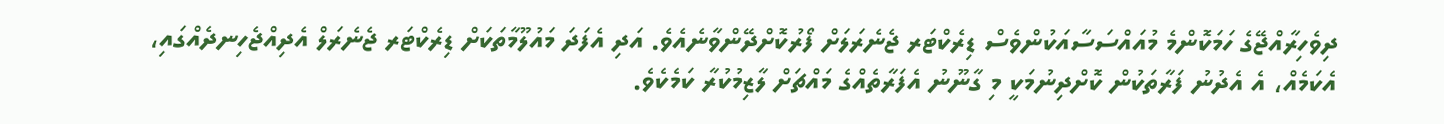ދިވެހިރާއްޖޭގެ ހަމަކޮންމެ މުއައްސަސާއަކުންވެސް ޑިރެކްޓަރ ޖެނެރަލަށް ފޯރުކޮށްދޭންވާނެއެވެ. އަދި އެފަދަ މައުލޫމާތަކަށް ޑިރެކްޓަރ ޖެނެރަލް އެދިއްޖެހިނދެއްގައި، އެކަމެއް، އެ އެދުނު ފަރާތަކުން ކޮށްދިނުމަކީ މި ގާނޫނު އެފަރާތެއްގެ މައްޗަށް ލާޒިމުކުރާ ކަމެކެވެ.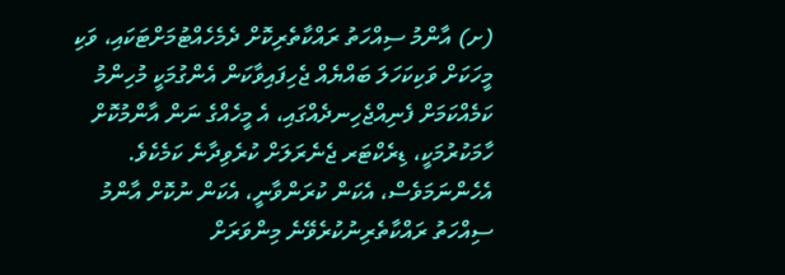(ށ) އާންމު ސިއްހަތު ރައްކާތެރިކޮށް ދެމެހެއްޓުމަށްޓަކައި، ވަކި މީހަކަށް ވަކިކަހަލަ ބައްޔެއް ޖެހިފައިވާކަން އެންގުމަކީ މުހިންމު ކަމެއްކަމަށް ފެނިއްޖެހިނދެއްގައި، އެ މީހެއްގެ ނަން އާންމުކޮށް ހާމަކުރުމަކީ، ޑިރެކްޓަރ ޖެނެރަލަށް ކުރެވިދާނެ ކަމެކެވެ. އެހެންނަމަވެސް، އެކަން ކުރަންވާނީ، އެކަން ނުކޮށް އާންމު ސިއްހަތު ރައްކާތެރިނުކުރެވޭނެ މިންވަރަށް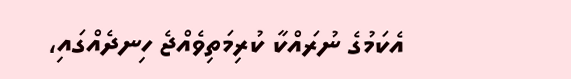އެކަމުގެ ނުރައްކާ ކުރިމަތިވެއްޖެ ހިނދެއްގައި،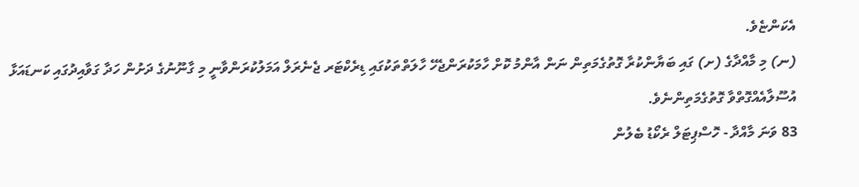އެކަންޏެވެ.
(ނ) މި މާއްދާގެ (ށ) ގައި ބަޔާންކުރާ ގޮތުގެމަތިން ނަން އާންމު ކޮށް ހާމަކުރަންޖެހޭ ހާލަތްތަކުގައި ޑިރެކްޓަރ ޖެނެރަލް އަމަލުކުރަންވާނީ މި ގާނޫނުގެ ދަށުން ހަދާ ގަވާއިދުގައި ކަނޑައަޅާ އުސޫލާއެއްގޮތްވާ ގޮތުގެމަތިންނެވެ.
83 ވަނަ މާއްދާ - ހޮސްޕިޓަލް ރެކޯޑު ބެލުން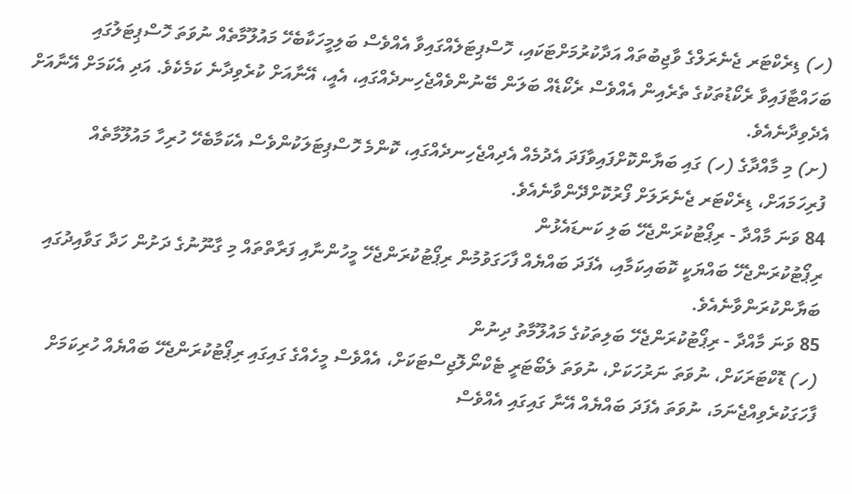(ހ) ޑިރެކްޓަރ ޖެނެރަލްގެ ވާޖިބުތައް އަދާކުރުމަށްޓަކައި، ހޮސްޕިޓަލެއްގައިވާ އެއްވެސް ބަލިމީހަކާބެހޭ މައުލޫމާތެއް ނުވަތަ ހޮސްޕިޓަލުގައި ބަހައްޓާފައިވާ ރެކޯޑުތަކުގެ ތެރެއިން އެއްވެސް ރެކޯޑެއް ބަލަން ބޭނުންވެއްޖެހިނދެއްގައި، އެއީ، އޭނާއަށް ކުރެވިދާނެ ކަމެކެވެ. އަދި އެކަމަށް އޭނާއަށް އެދެވިދާނެއެވެ.
(ށ) މި މާއްދާގެ (ހ) ގައި ބަޔާންކޮށްފައިވާފަދަ އެދުމެއް އެދިއްޖެހިނދެއްގައި، ކޮންމެ ހޮސްޕިޓަލަކުންވެސް އެކަމާބެހޭ ހުރިހާ މައުލޫމާތެއް ފުރިހަމައަށް، ޑިރެކްޓަރ ޖެނެރަލަށް ފޯރުކޮށްދޭންވާނެއެވެ.
84 ވަނަ މާއްދާ - ރިޕޯޓުކުރަންޖެހޭ ބަލި ކަނޑައެޅުން
ރިޕޯޓުކުރަންޖެހޭ ބައްޔަކީ ކޮބައިކަމާއި، އެފަދަ ބައްޔެއް ފާހަގަވުމުން ރިޕޯޓުކުރަންޖެހޭ މީހުންނާއި ފަރާތްތައް މި ގާނޫނުގެ ދަށުން ހަދާ ގަވާއިދުގައި ބަޔާންކުރަންވާނެއެވެ.
85 ވަނަ މާއްދާ - ރިޕޯޓުކުރަންޖެހޭ ބަލިތަކުގެ މައުލޫމާތު ދިނުން
(ހ) ޑޮކްޓަރަކަށް، ނުވަތަ ނަރުހަކަށް، ނުވަތަ ލެބޯޓަރީ ޓެކްނޯލޮޖިސްޓަކަށް، އެއްވެސް މީހެއްގެ ގައިގައި ރިޕޯޓުކުރަންޖެހޭ ބައްޔެއް ހުރިކަމަށް ފާހަގަކުރެވިއްޖެނަމަ، ނުވަތަ އެފަދަ ބައްޔެއް އޭނާ ގައިގައި އެއްވެސް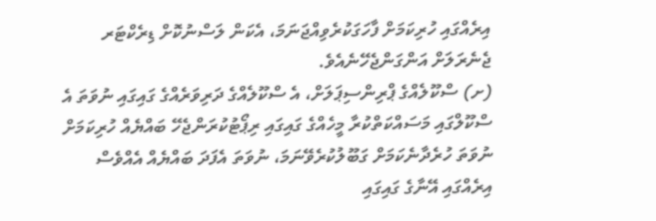އިރެއްގައި ހުރިކަމަށް ފާހަގަކުރެވިއްޖަނަމަ، އެކަން ލަސްނުކޮށް ޑިރެކްޓަރ ޖެނެރަލަށް އަންގަންޖެހޭނެއެވެ.
(ށ) ސްކޫލެއްގެ ޕްރިންސިޕަލަށް، އެ ސްކޫލެއްގެ ދަރިވަރެއްގެ ގައިގައި ނުވަތަ އެ ސްކޫލްގައި މަސައްކަތްކުރާ މީހެއްގެ ގައިގައި ރިޕޯޓުކުރަންޖެހޭ ބައްޔެއް ހުރިކަމަށް ނުވަތަ ހުރެދާނެކަމަށް ގަބޫލުކުރެވޭނަމަ، ނުވަތަ އެފަދަ ބައްޔެއް އެއްވެސް އިރެއްގައި އޭނާގެ ގައިގައި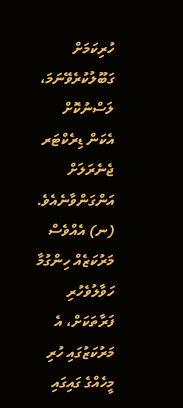ހުރިކަމަށް ގަބޫލުކުރެވޭނަމަ، ލަސްނުކޮށް އެކަން ޑިރެކްޓަރ ޖެނެރަލަށް އަންގަންވާނެއެވެ.
(ނ) އެއްވެސް މަރުކަޒެއް ހިންގުމާ ހަވާލުވެހުރި ފަރާތަކަށް، އެ މަރުކަޒުގައި ހުރި މީހެއްގެ ގައިގައި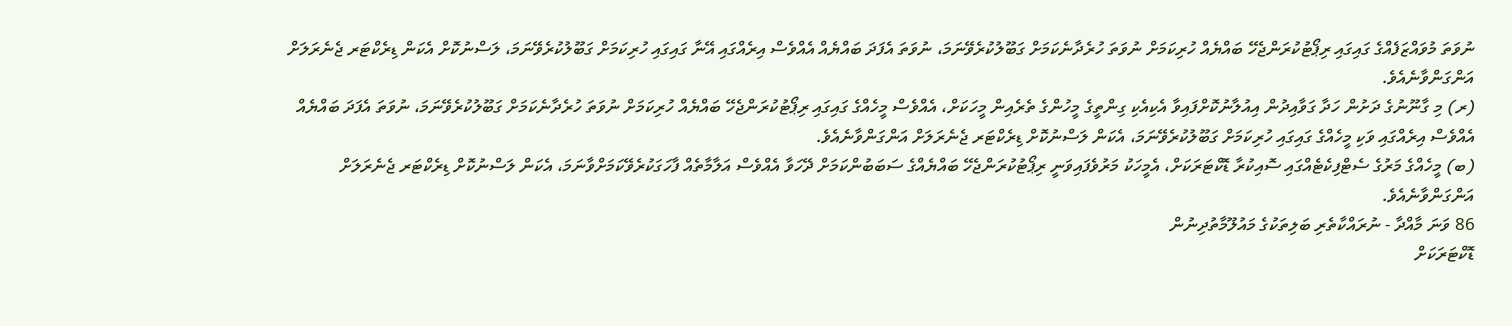ނުވަތަ މުވައްޒަފެއްގެ ގައިގައި ރިޕޯޓުކުރަންޖެހޭ ބައްޔެއް ހުރިކަމަށް ނުވަތަ ހުރެދާނެކަމަށް ގަބޫލުކުރެވޭނަމަ، ނުވަތަ އެފަދަ ބައްޔެއް އެއްވެސް އިރެއްގައި އޭނާ ގައިގައި ހުރިކަމަށް ގަބޫލުކުރެވޭނަމަ، ލަސްނުކޮށް އެކަން ޑިރެކްޓަރ ޖެނެރަލަށް އަންގަންވާނެއެވެ.
(ރ) މި ގާނޫނުގެ ދަށުން ހަދާ ގަވާއިދުން އިއުލާނުކޮށްފައިވާ އެކިއެކި ގިންތީގެ މީހުންގެ ތެރެއިން މީހަކަށް، އެއްވެސް މީހެއްގެ ގައިގައި ރިޕޯޓުކުރަންޖެހޭ ބައްޔެއް ހުރިކަމަށް ނުވަތަ ހުރެދާނެކަމަށް ގަބޫލުކުރެވޭނަމަ، ނުވަތަ އެފަދަ ބައްޔެއް އެއްވެސް އިރެއްގައި ވަކި މީހެއްގެ ގައިގައި ހުރިކަމަށް ގަބޫލުކުރެވޭނަމަ، އެކަން ލަސްނުކޮށް ޑިރެކްޓަރ ޖެނެރަލަށް އަންގަންވާނެއެވެ.
(ބ) މީހެއްގެ މަރުގެ ސެޓްފިކެޓެއްގައި ސޮއިކުރާ ޑޮކްޓަރަކަށް، އެމީހަކު މަރުވެފައިވަނީ ރިޕޯޓުކުރަންޖެހޭ ބައްޔެއްގެ ސަބަބުންކަމަށް ދޭހަވާ އެއްވެސް އަލާމާތެއް ފާހަގަކުރެވޭކަމަށްވާނަމަ، އެކަން ލަސްނުކޮށް ޑިރެކްޓަރ ޖެނެރަލަށް އަންގަންވާނެއެވެ.
86 ވަނަ މާއްދާ - ނުރައްކާތެރި ބަލިތަކުގެ މައުލޫމާތުދިނުން
ޑޮކްޓަރަކަށް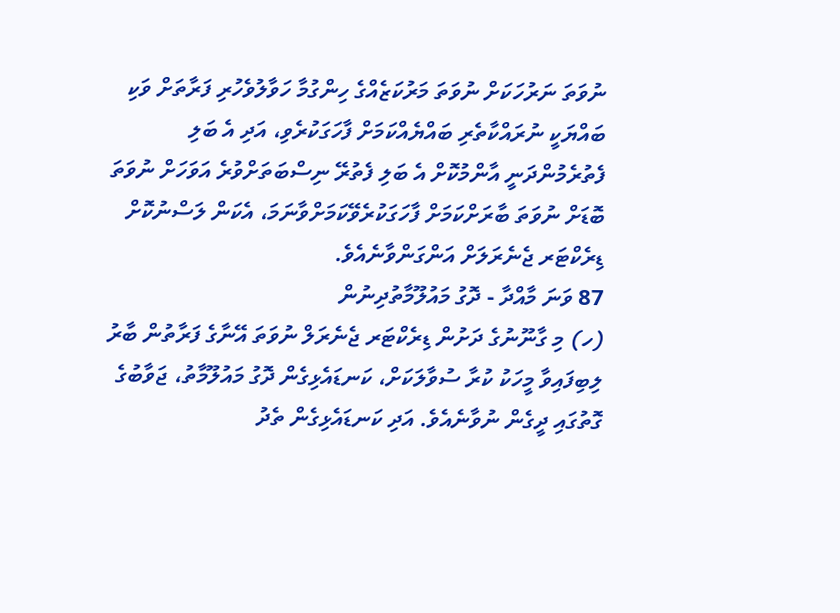ނުވަތަ ނަރުހަކަށް ނުވަތަ މަރުކަޒެއްގެ ހިންގުމާ ހަވާލުވެހުރި ފަރާތަށް ވަކި ބައްޔަކީ ނުރައްކާތެރި ބައްޔެއްކަމަށް ފާހަގަކުރެވި، އަދި އެ ބަލި ފެތުރެމުންދަނީ އާންމުކޮށް އެ ބަލި ފެތުރޭ ނިސްބަތަށްވުރެ އަވަހަށް ނުވަތަ ބޮޑަށް ނުވަތަ ބާރަށްކަމަށް ފާހަގަކުރެވޭކަމަށްވާނަމަ، އެކަން ލަސްނުކޮށް ޑިރެކްޓަރ ޖެނެރަލަށް އަންގަންވާނެއެވެ.
87 ވަނަ މާއްދާ - ދޮގު މައުލޫމާތުދިނުން
(ހ) މި ގާނޫނުގެ ދަށުން ޑިރެކްޓަރ ޖެނެރަލް ނުވަތަ އޭނާގެ ފަރާތުން ބާރު ލިބިފައިވާ މީހަކު ކުރާ ސުވާލަކަށް، ކަނޑައެޅިގެން ދޮގު މައުލޫމާތު، ޖަވާބުގެ ގޮތުގައި ދީގެން ނުވާނެއެވެ. އަދި ކަނޑައެޅިގެން ތެދު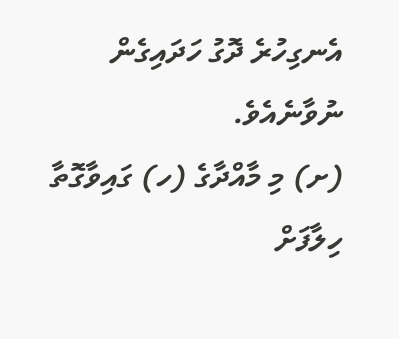އެނގިހުރެ ދޮގު ހަދައިގެން ނުވާނެއެވެ.
(ށ) މި މާއްދާގެ (ހ) ގައިވާގޮތާ ހިލާފަށް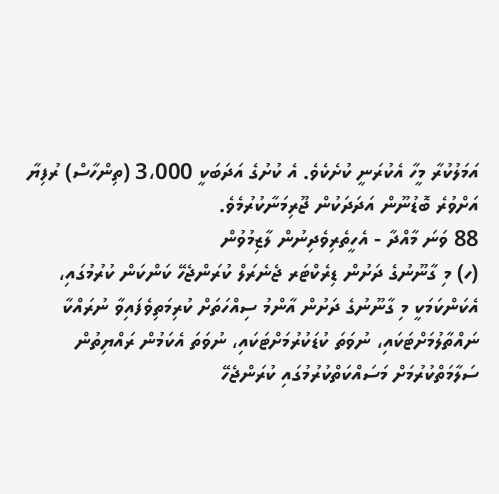އަމަލުކުރާ މީހާ އެކުރަނީ ކުށެކެވެ. އެ ކުށުގެ އަދަބަކީ 3،000 (ތިންހާސް) ރުފިޔާ އަށްވުރެ ބޮޑުނޫން އަދަދަކުން ޖޫރިމަނާކުރުމެވެ.
88 ވަނަ މާއްދާ - އެހީތެރިވެދިނުން ލާޒިމުވުން
(ހ) މި ގާނޫނުގެ ދަށުން ޑިރެކްޓަރ ޖެނެރަލް ކުރަންޖެހޭ ކަންކަން ކުރުމުގައި، އެކަންކަމަކީ މި ގާނޫނުގެ ދަށުން އާންމު ސިއްހަތަށް ކުރިމަތިވެފައިވާ ނުރައްކާ ނައްތާލުމަށްޓަކައި، ނުވަތަ ކުޑަކުރުމަށްޓަކައި، ނުވަތަ އެކަމުން ރައްޔިތުން ސަލާމަތްކުރުމަށް މަސައްކަތްކުރުމުގައި ކުރަންޖެހޭ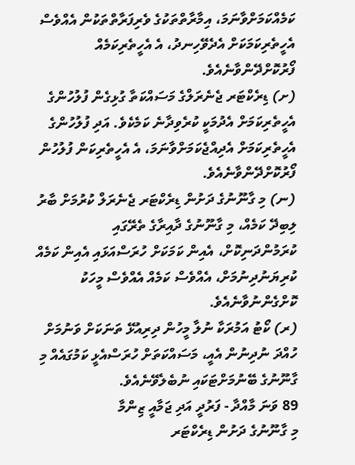ކަމެއްކަމަށްވާނަމަ، އިމާރާތްތަކުގެ ވެރިފަރާތްތަކުން އެއްވެސް އެހީތެރިކަމަކަށް އެދެވޭހިނދު، އެ އެހީތެރިކަމެއް ފޯރުކޮށްދޭންވާނެއެވެ.
(ށ) ޑިރެކްޓަރ ޖެނެރަލްގެ މަސައްކަތާ ގުޅިގެން ފުލުހުންގެ އެހީތެރިކަމަށް އެދުމަކީ ކުރެވިދާނެ ކަމެކެވެ. އަދި ފުލުހުންގެ އެހީތެރިކަމަށް އެދިއްޖެކަމަށްވާނަމަ، އެ އެހީތެރިކަން ފުލުހުން ފޯރުކޮށްދޭންވާނެއެވެ.
(ނ) މި ގާނޫނުގެ ދަށުން ޑިރެކްޓަރ ޖެނެރަލް ކުރުމަށް ބާރު ލިބިދޭ ކަމެއް، މި ގާނޫނުގެ ދާއިރާގެ ތެރޭގައި ކުރަމުންދަނިކޮށް، އެއިން ކަމަކަށް ހުރަސްއަޅައި އެއިން ކަމެއް ކުރިޔަނުދިނުމަށް، އެއްވެސް ކަމެއް އެއްވެސް މީހަކު ކޮށްގެންނުވާނެއެވެ.
(ރ) ކޯޓު އަމުރަކާ ނުލާ މީހުން ދިރިއުޅޭ ތަނަކަށް ވަނުމަށް ހުއްދަ ނުދިނުން އެއީ، މަސައްކަތަށް ހުރަސްއެޅީ ކަމުގައެއް މި ގާނޫނުގެ ބޭނުމަށްޓަކައި ނުބެލެވޭނެއެވެ.
89 ވަނަ މާއްދާ - ފަރުދީ އަދި ޖަމާއީ ޒިންމާ
މި ގާނޫނުގެ ދަށުން ޑިރެކްޓަރ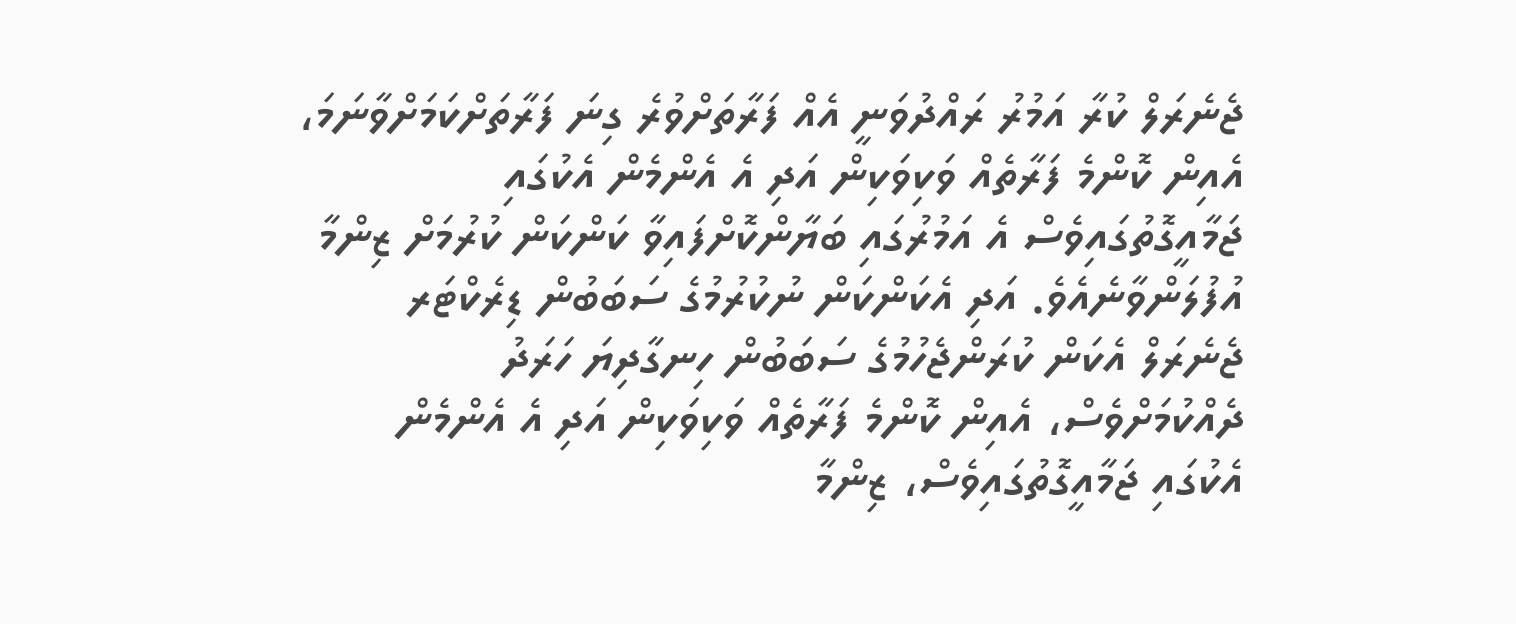ޖެނެރަލް ކުރާ އަމުރު ރައްދުވަނީ އެއް ފަރާތަށްވުރެ ގިނަ ފަރާތަށްކަމަށްވާނަމަ، އެއިން ކޮންމެ ފަރާތެއް ވަކިވަކިން އަދި އެ އެންމެން އެކުގައި ޖަމާއީގޮތުގައިވެސް އެ އަމުރުގައި ބަޔާންކޮށްފައިވާ ކަންކަން ކުރުމަށް ޒިންމާ އުފުލަންވާނެއެވެ. އަދި އެކަންކަން ނުކުރުމުގެ ސަބަބުން ޑިރެކްޓަރ ޖެނެރަލް އެކަން ކުރަންޖެހުމުގެ ސަބަބުން ހިނގާދިޔަ ހަރަދު ދެއްކުމަށްވެސް، އެއިން ކޮންމެ ފަރާތެއް ވަކިވަކިން އަދި އެ އެންމެން އެކުގައި ޖަމާއީގޮތުގައިވެސް، ޒިންމާ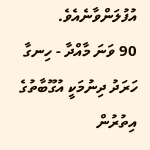އުފުލަންވާނެއެވެ.
90 ވަނަ މާއްދާ - ހިނގާ ހަރަދު ދިނުމަކީ އުގޫބާތުގެ އިތުރުން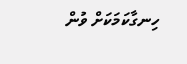ހިނގާކަމަކަށް ވުން